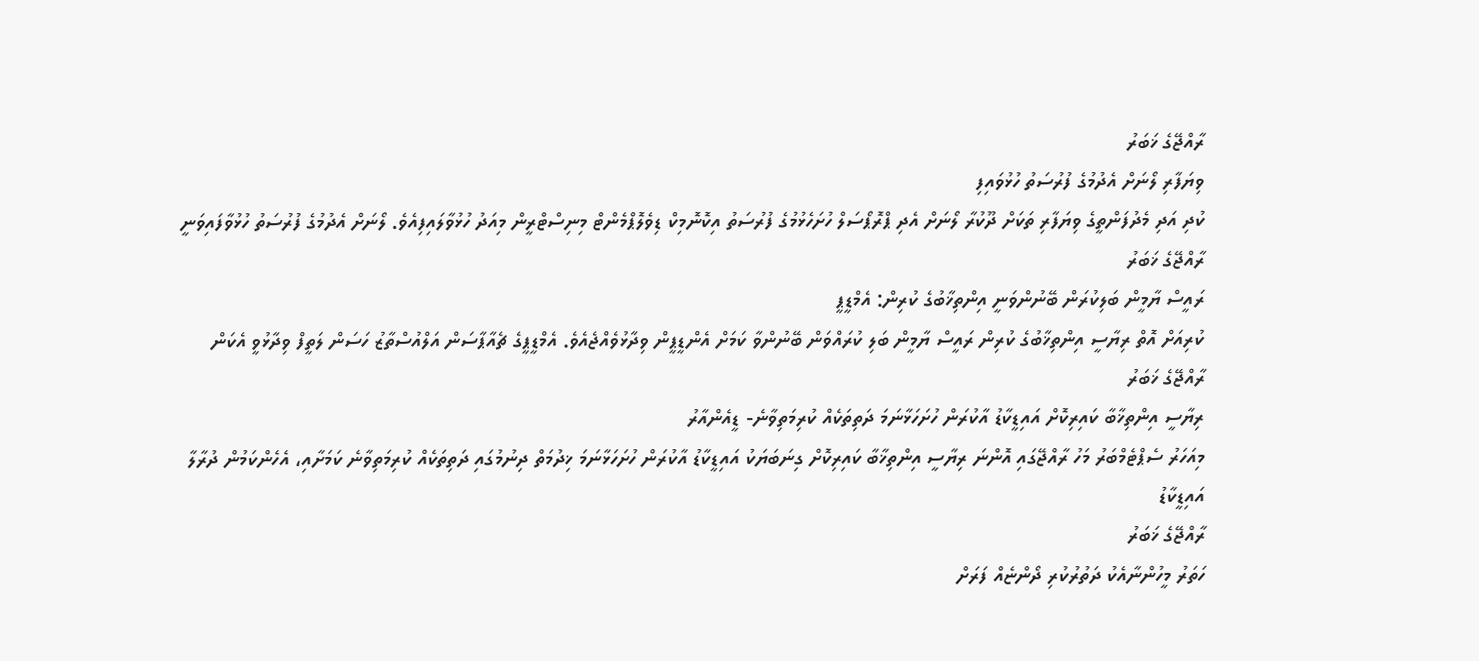ރާއްޖޭގެ ޚަބަރު
ވިޔަފާރި ލޯނަށް އެދުމުގެ ފުރުސަތު ހުޅުވައިފި
ކުދި އަދި މެދުފަންތީގެ ވިޔަފާރި ތަކަށް ދޫކުރާ ލޯނަށް އެދި ޕްރޮޕޯސަލް ހުށަހެޅުމުގެ ފުރުސަތު އިކޮނޮމިކް ޑިވެލޮޕްމެންޓް މިނިސްޓްރީން މިއަދު ހުޅުވާލައިފިއެވެ. ލޯނަށް އެދުމުގެ ފުރުސަތު ހުޅުވާފައިވަނީ
ރާއްޖޭގެ ޚަބަރު
ރައީސް ޔާމީން ބަލިކުރަން ބޭނުންވަނީ އިންތިޚާބުގެ ކުރިން: އެމްޑީޕީ
ކުރިއަށް އޮތް ރިޔާސީ އިންތިޚާބުގެ ކުރިން ރައީސް ޔާމީން ބަލި ކުރައްވަން ބޭނުންވާ ކަމަށް އެންޑީޕީން ވިދާޅުވެއްޖެއެވެ. އެމްޑީޕީގެ ޗެއާޕާސަން އަލްއުސްތާޒު ހަސަން ލަތީފް ވިދާޅުވީ އެކަން
ރާއްޖޭގެ ޚަބަރު
ރިޔާސީ އިންތިޚާބާ ކައިރިކޮށް އައިޑީކާޑު އާކުރަން ހުށަހަޅާނަމަ ދަތިތަކެއް ކުރިމަތިވާނެ- ޑީއެންއާރު
މިއަހަރު ސެޕްޓެމްބަރު މަހު ރާއްޖޭގައި އޮންނަ ރިޔާސީ އިންތިޚާބާ ކައިރިކޮށް ގިނަބަޔަކު އައިޑީކާޑު އާކުރަން ހުށަހަޅާނަމަ ޚިދުމަތް ދިނުމުގައި ދަތިތަކެއް ކުރިމަތިވާނެ ކަމަށާއި، އެހެންކަމުން ދުރާލާ އައިޑީކާޑު
ރާއްޖޭގެ ޚަބަރު
ހަތަރު މީހުންނާއެކު ދަތުރުކުރި ދޯންޏެއް ފަރަށް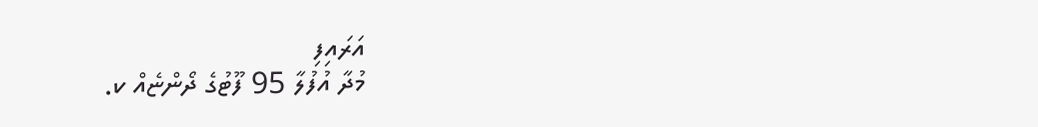އަރައިފި
މުދާ އުފުލާ 95 ފޫޓުގެ ދޯންޏެއް ކ.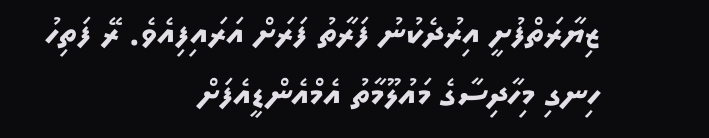ޒިޔާރަތްފުށީ އިރުދެކުނު ފަރާތު ފަރަށް އަރައިފިއެވެ. ރޭ ފަތިހު ހިނގި މިހާދިސާގެ މައުލޫމާތު އެމްއެންޑީއެފަށް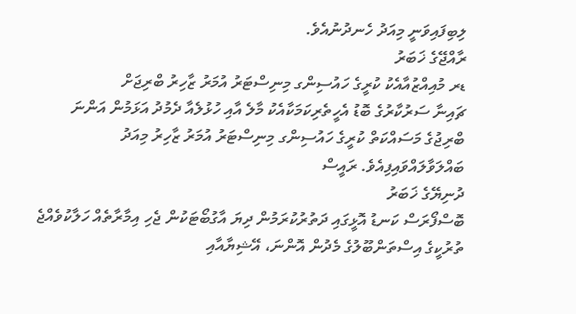ލިބިފައިވަނީ މިއަދު ހެނދުނުއެވެ.
ރާއްޖޭގެ ޚަބަރު
ޑރ މުއިއްޒުއާއެކު ކުރީގެ ހައުސިންގ މިނިސްޓަރު އުމަރު ޒާހިރު ބްރިޖަށް
ޗައިނާ ސަރުކާރުގެ ބޮޑު އެހީތެރިކަމަކާއެކު މާލެ އާއި ހުޅުލެއާ ދެމުދު އަޅަމުން އަންނަ ބްރިޖުގެ މަސައްކަތް ކުރީގެ ހައުސިންގ މިނިސްޓަރު އުމަރު ޒާހިރު މިއަދު ބައްލަވާލައްވައިފިއެވެ. ރައީސް
ދުނިޔޭގެ ޚަބަރު
ބޮސްފޯރަސް ކަނޑު އޮޅީގައި ދަތުރުކުރަމުން ދިޔަ އާގުބޯޓަކުން ޖެހި އިމާރާތެއް ހަލާކުވެއްޖެ
ތުރުކީގެ އިސްތަންބޫލުގެ މެދުން އޮންނަ، އޭޝިޔާއާއި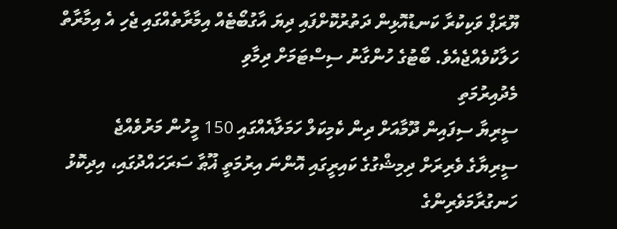ޔޫރަޕް ވަކިކުރާ ކަނޑުއޮޅިން ދަތުރުކޮށްފައި ދިޔަ އާގުބޯޓެއް އިމާރާތެއްގައި ޖެހި އެ އިމާރާތް ހަލާކުވެއްޖެއެވެ. ބޯޓުގެ ހުންގާނު ސިސްޓަމަށް ދިމާވި
މެދުއިރުމަތި
ސީރިޔާ ސިފައިން ދޫމާއަށް ދިން ކެމިކަލް ހަމަލާއެއްގައި 150 މީހުން މަރުވެއްޖެ
ސީރިޔާގެ ވެރިރަށް ދިމިޝްގުގެ ކައިރީގައި އޮންނަ އިރުމަތީ ޣޫޠާ ސަރަހައްދުގައި، އިދިކޮޅު ހަނގުރާމަވެރިންގެ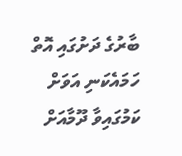ބާރުގެ ދަށުގައި އޮތް ހަމައެކަނި އަވަށް ކަމުގައިވާ ދޫމާއަށް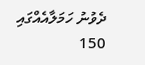ދެވުނު ހަމަލާއެއްގައި 150